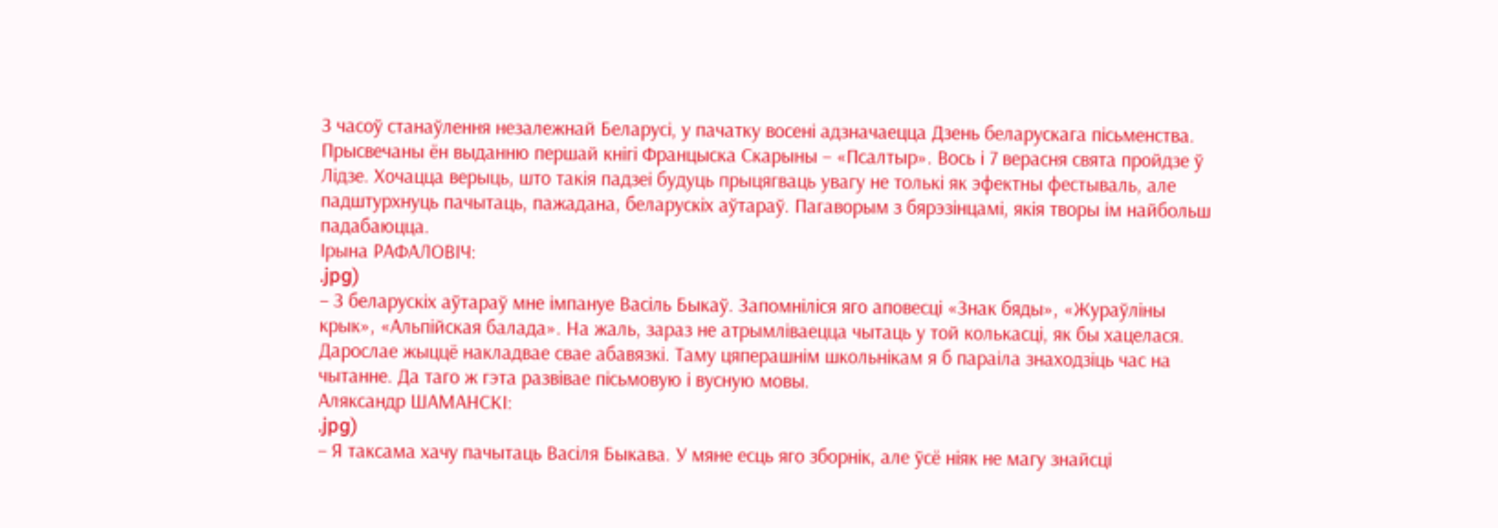З часоў станаўлення незалежнай Беларусі, у пачатку восені адзначаецца Дзень беларускага пісьменства. Прысвечаны ён выданню першай кнігі Францыска Скарыны – «Псалтыр». Вось і 7 верасня свята пройдзе ў Лідзе. Хочацца верыць, што такія падзеі будуць прыцягваць увагу не толькі як эфектны фестываль, але падштурхнуць пачытаць, пажадана, беларускіх аўтараў. Пагаворым з бярэзінцамі, якія творы ім найбольш падабаюцца.
Ірына РАФАЛОВІЧ:
.jpg)
– З беларускіх аўтараў мне імпануе Васіль Быкаў. Запомніліся яго аповесці «Знак бяды», «Жураўліны крык», «Альпійская балада». На жаль, зараз не атрымліваецца чытаць у той колькасці, як бы хацелася. Дарослае жыццё накладвае свае абавязкі. Таму цяперашнім школьнікам я б параіла знаходзіць час на чытанне. Да таго ж гэта развівае пісьмовую і вусную мовы.
Аляксандр ШАМАНСКІ:
.jpg)
– Я таксама хачу пачытаць Васіля Быкава. У мяне есць яго зборнік, але ўсё ніяк не магу знайсці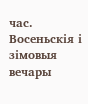час. Восеньскія і зімовыя вечары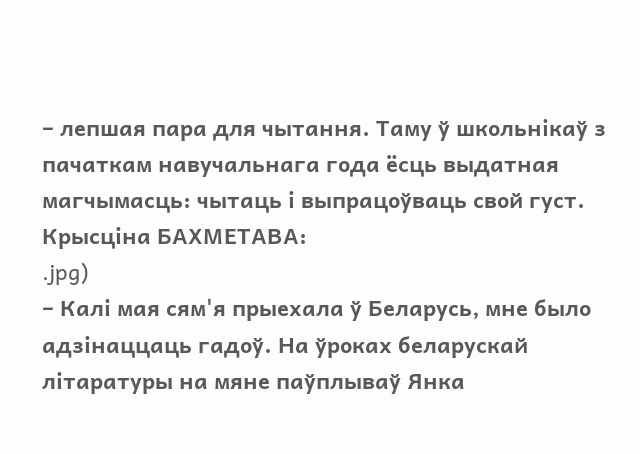– лепшая пара для чытання. Таму ў школьнікаў з пачаткам навучальнага года ёсць выдатная магчымасць: чытаць і выпрацоўваць свой густ.
Крысціна БАХМЕТАВА:
.jpg)
– Калі мая сям'я прыехала ў Беларусь, мне было адзінаццаць гадоў. На ўроках беларускай літаратуры на мяне паўплываў Янка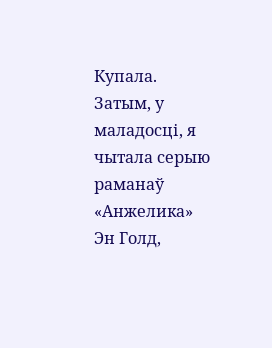Купала. Затым, у маладосці, я чытала серыю раманаў «Анжелика» Эн Голд,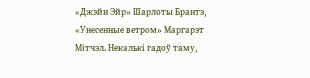«Джэйн Эйр» Шарлоты Брантэ, «Унесенные ветром» Маргарэт Мітчэл. Некалькі гадоў таму,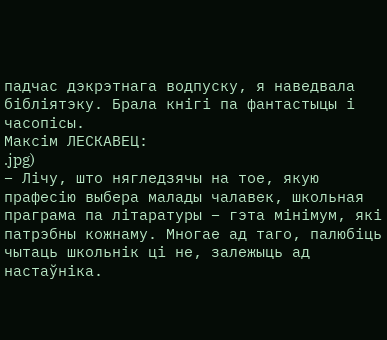падчас дэкрэтнага водпуску, я наведвала бібліятэку. Брала кнігі па фантастыцы і часопісы.
Максім ЛЕСКАВЕЦ:
.jpg)
– Лічу, што нягледзячы на тое, якую прафесію выбера малады чалавек, школьная праграма па літаратуры – гэта мінімум, які патрэбны кожнаму. Многае ад таго, палюбіць чытаць школьнік ці не, залежыць ад настаўніка.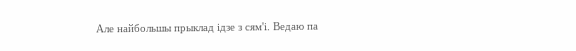Але найбольшы прыклад ідзе з сям'і. Ведаю па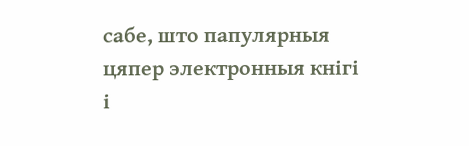сабе, што папулярныя цяпер электронныя кнігі і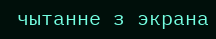чытанне з экрана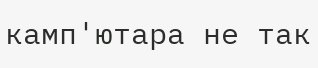камп'ютара не так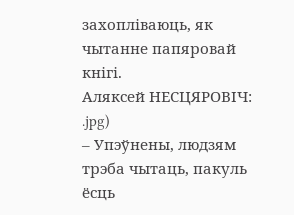захопліваюць, як чытанне папяровай кнігі.
Аляксей НЕСЦЯРОВІЧ:
.jpg)
– Упэўнены, людзям трэба чытаць, пакуль ёсць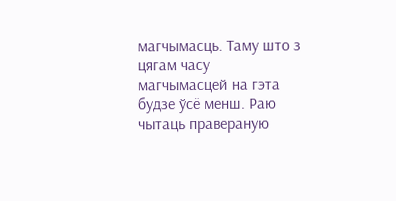магчымасць. Таму што з цягам часу магчымасцей на гэта будзе ўсё менш. Раю чытаць правераную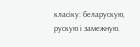класіку: беларускую, рускую і замежную.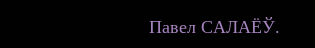Павел САЛАЁЎ.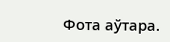Фота аўтара.